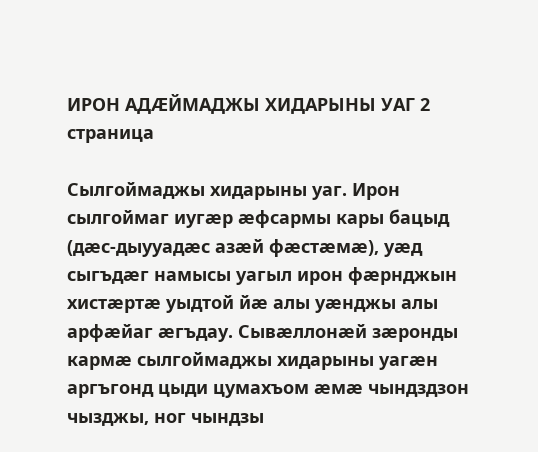ИРОН АДÆЙМАДЖЫ ХИДАРЫНЫ УАГ 2 страница

Сылгоймаджы хидарыны уаг. Ирон сылгоймаг иугæр æфсармы кары бацыд (дæс-дыууадæс азæй фæстæмæ), уæд сыгъдæг намысы уагыл ирон фæрнджын хистæртæ уыдтой йæ алы уæнджы алы арфæйаг æгъдау. Сывæллонæй зæронды кармæ сылгоймаджы хидарыны уагæн аргъгонд цыди цумахъом æмæ чындздзон чызджы, ног чындзы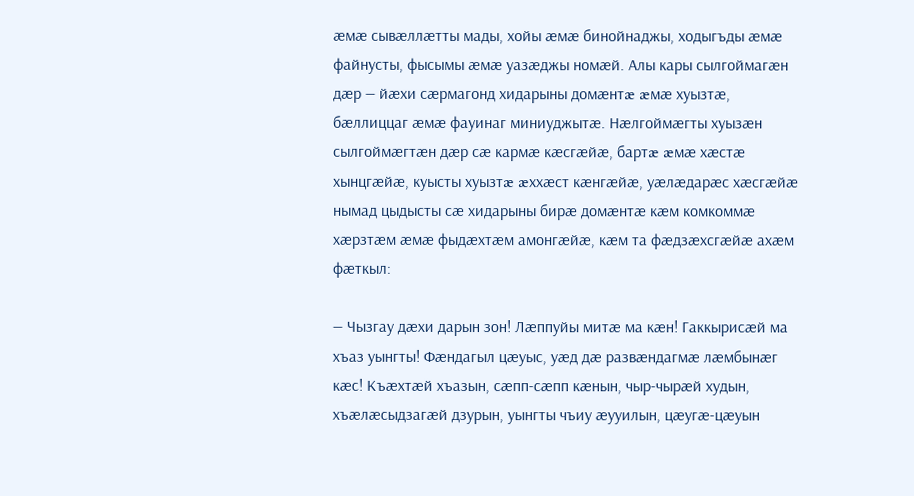æмæ сывæллæтты мады, хойы æмæ бинойнаджы, ходыгъды æмæ файнусты, фысымы æмæ уазæджы номæй. Алы кары сылгоймагæн дæр — йæхи сæрмагонд хидарыны домæнтæ æмæ хуызтæ, бæллиццаг æмæ фауинаг миниуджытæ. Нæлгоймæгты хуызæн сылгоймæгтæн дæр сæ кармæ кæсгæйæ, бартæ æмæ хæстæ хынцгæйæ, куысты хуызтæ æххæст кæнгæйæ, уæлæдарæс хæсгæйæ нымад цыдысты сæ хидарыны бирæ домæнтæ кæм комкоммæ хæрзтæм æмæ фыдæхтæм амонгæйæ, кæм та фæдзæхсгæйæ ахæм фæткыл:

— Чызгау дæхи дарын зон! Лæппуйы митæ ма кæн! Гаккырисæй ма хъаз уынгты! Фæндагыл цæуыс, уæд дæ развæндагмæ лæмбынæг кæс! Къæхтæй хъазын, сæпп-сæпп кæнын, чыр-чырæй худын, хъæлæсыдзагæй дзурын, уынгты чъиу æууилын, цæугæ-цæуын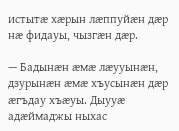истытæ хæрын лæппуйæн дæр нæ фидауы, чызгæн дæр.

— Бадынæн æмæ лæууынæн, дзурынæн æмæ хъусынæн дæр æгъдау хъæуы. Дыууæ адæймаджы ныхас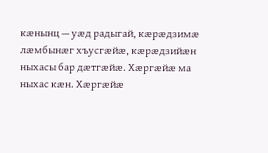кæнынц — уæд радыгай, кæрæдзимæ лæмбынæг хъусгæйæ, кæрæдзийæн ныхасы бар дæтгæйæ. Хæргæйæ ма ныхас кæн. Хæргæйæ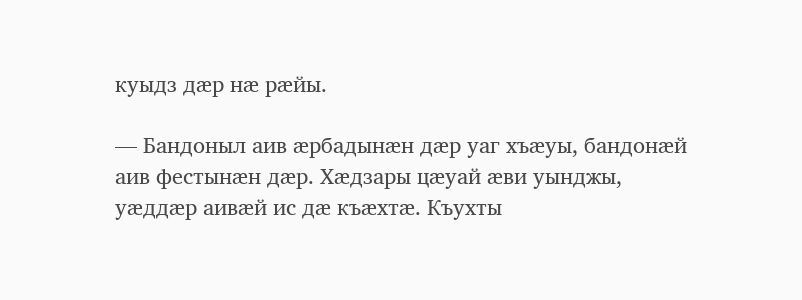куыдз дæр нæ рæйы.

— Бандоныл аив æрбадынæн дæр уаг хъæуы, бандонæй аив фестынæн дæр. Хæдзары цæуай æви уынджы, уæддæр аивæй ис дæ къæхтæ. Къухты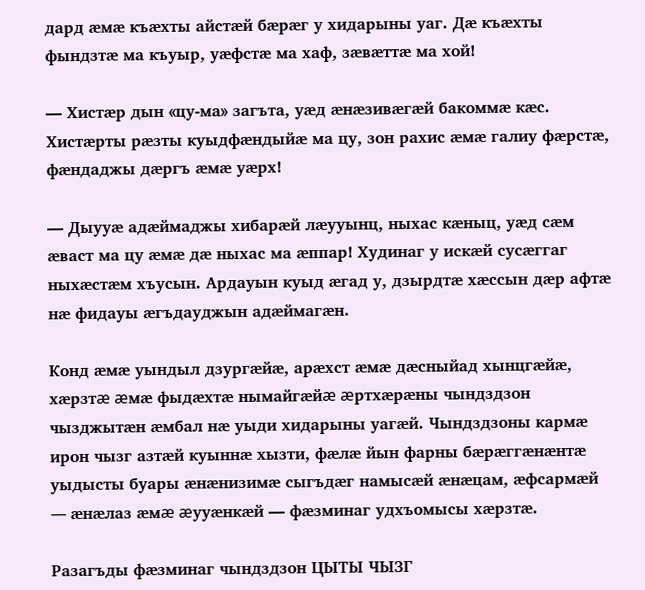дард æмæ къæхты айстæй бæрæг у хидарыны уаг. Дæ къæхты фындзтæ ма къуыр, уæфстæ ма хаф, зæвæттæ ма хой!

— Хистæр дын «цу-ма» загъта, уæд æнæзивæгæй бакоммæ кæс. Хистæрты рæзты куыдфæндыйæ ма цу, зон рахис æмæ галиу фæрстæ, фæндаджы дæргъ æмæ уæрх!

— Дыууæ адæймаджы хибарæй лæууынц, ныхас кæныц, уæд сæм æваст ма цу æмæ дæ ныхас ма æппар! Худинаг у искæй сусæггаг ныхæстæм хъусын. Ардауын куыд æгад у, дзырдтæ хæссын дæр афтæ нæ фидауы æгъдауджын адæймагæн.

Конд æмæ уындыл дзургæйæ, арæхст æмæ дæсныйад хынцгæйæ, хæрзтæ æмæ фыдæхтæ нымайгæйæ æртхæрæны чындздзон чызджытæн æмбал нæ уыди хидарыны уагæй. Чындздзоны кармæ ирон чызг азтæй куыннæ хызти, фæлæ йын фарны бæрæггæнæнтæ уыдысты буары æнæнизимæ сыгъдæг намысæй æнæцам, æфсармæй — æнæлаз æмæ æууæнкæй — фæзминаг удхъомысы хæрзтæ.

Разагъды фæзминаг чындздзон ЦЫТЫ ЧЫЗГ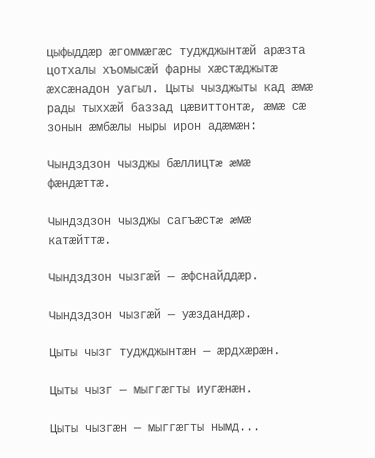цыфыддæр æгоммæгæс туджджынтæй арæзта цотхалы хъомысæй фарны хæстæджытæ æхсæнадон уагыл. Цыты чызджыты кад æмæ рады тыххæй баззад цæвиттонтæ, æмæ сæ зонын æмбæлы ныры ирон адæмæн:

Чындздзон чызджы бæллицтæ æмæ фæндæттæ.

Чындздзон чызджы сагъæстæ æмæ катæйттæ.

Чындздзон чызгæй — æфснайддæр.

Чындздзон чызгæй — уæздандæр.

Цыты чызг туджджынтæн — æрдхæрæн.

Цыты чызг — мыггæгты иугæнæн.

Цыты чызгæн — мыггæгты нымд...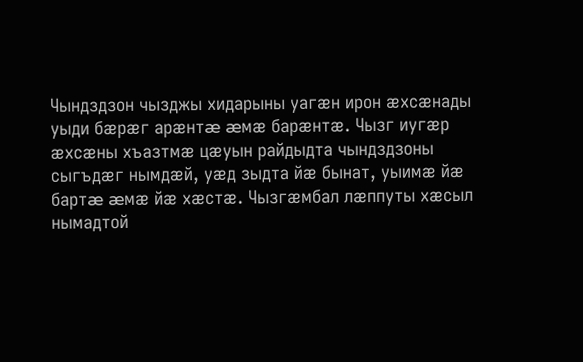Чындздзон чызджы хидарыны уагæн ирон æхсæнады уыди бæрæг арæнтæ æмæ барæнтæ. Чызг иугæр æхсæны хъазтмæ цæуын райдыдта чындздзоны сыгъдæг нымдæй, уæд зыдта йæ бынат, уыимæ йæ бартæ æмæ йæ хæстæ. Чызгæмбал лæппуты хæсыл нымадтой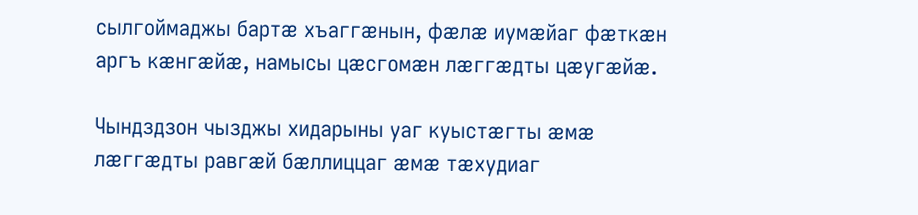сылгоймаджы бартæ хъаггæнын, фæлæ иумæйаг фæткæн аргъ кæнгæйæ, намысы цæсгомæн лæггæдты цæугæйæ.

Чындздзон чызджы хидарыны уаг куыстæгты æмæ лæггæдты равгæй бæллиццаг æмæ тæхудиаг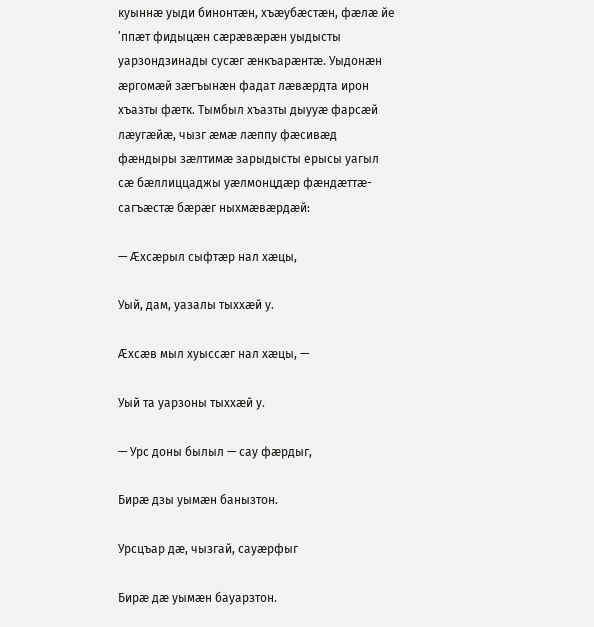куыннæ уыди бинонтæн, хъæубæстæн, фæлæ йе ’ппæт фидыцæн сæрæвæрæн уыдысты уарзондзинады сусæг æнкъарæнтæ. Уыдонæн æргомæй зæгъынæн фадат лæвæрдта ирон хъазты фæтк. Тымбыл хъазты дыууæ фарсæй лæугæйæ, чызг æмæ лæппу фæсивæд фæндыры зæлтимæ зарыдысты ерысы уагыл сæ бæллиццаджы уæлмонцдæр фæндæттæ-сагъæстæ бæрæг ныхмæвæрдæй:

— Æхсæрыл сыфтæр нал хæцы,

Уый, дам, уазалы тыххæй у.

Æхсæв мыл хуыссæг нал хæцы, —

Уый та уарзоны тыххæй у.

— Урс доны былыл — сау фæрдыг,

Бирæ дзы уымæн банызтон.

Урсцъар дæ, чызгай, сауæрфыг

Бирæ дæ уымæн бауарзтон.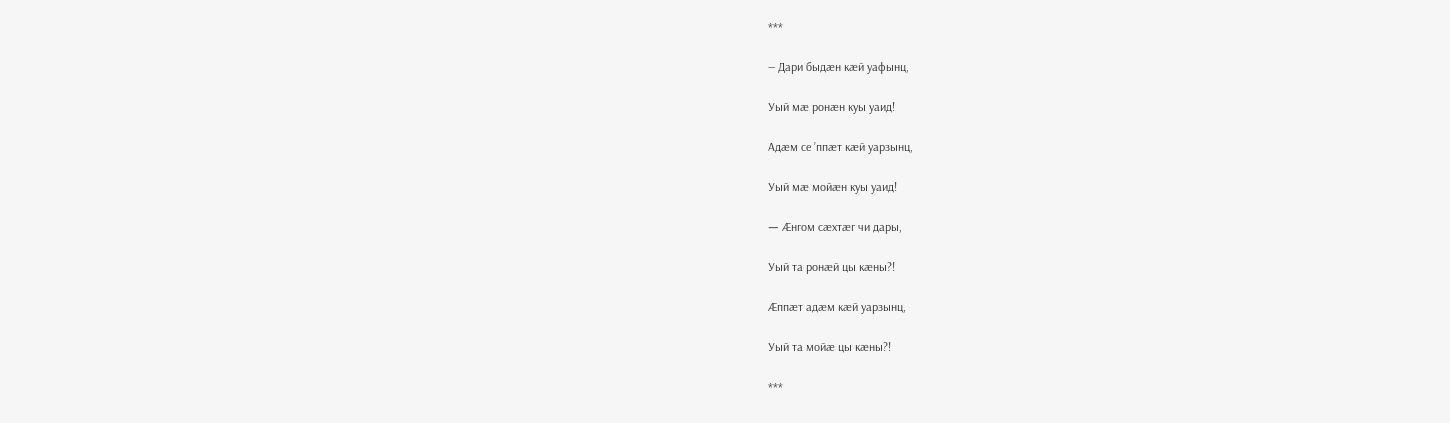***

— Дари быдæн кæй уафынц,

Уый мæ ронæн куы уаид!

Адæм се ’ппæт кæй уарзынц,

Уый мæ мойæн куы уаид!

— Æнгом сæхтæг чи дары,

Уый та ронæй цы кæны?!

Æппæт адæм кæй уарзынц,

Уый та мойæ цы кæны?!

***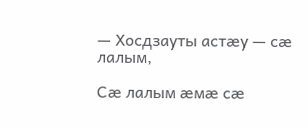— Хосдзауты астæу — сæ лалым,

Сæ лалым æмæ сæ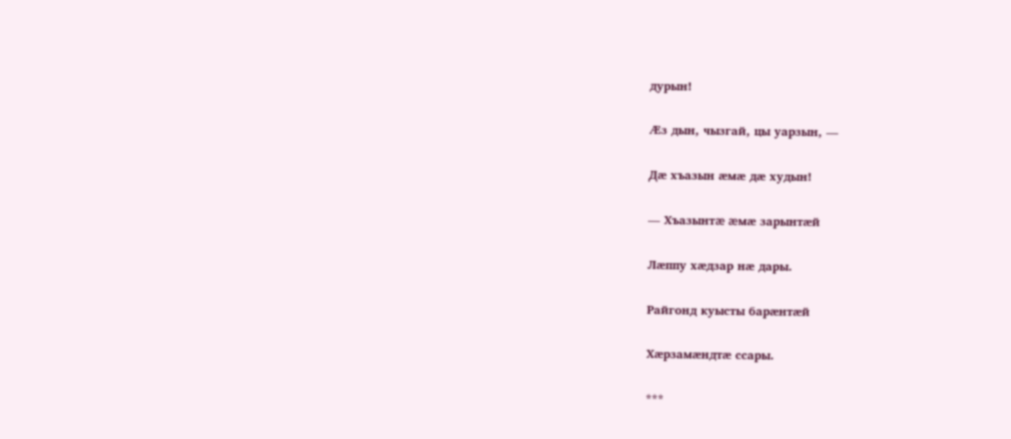дурын!

Æз дын, чызгай, цы уарзын, —

Дæ хъазын æмæ дæ худын!

— Хъазынтæ æмæ зарынтæй

Лæппу хæдзар нæ дары.

Райгонд куысты барæнтæй

Хæрзамæндтæ ссары.

***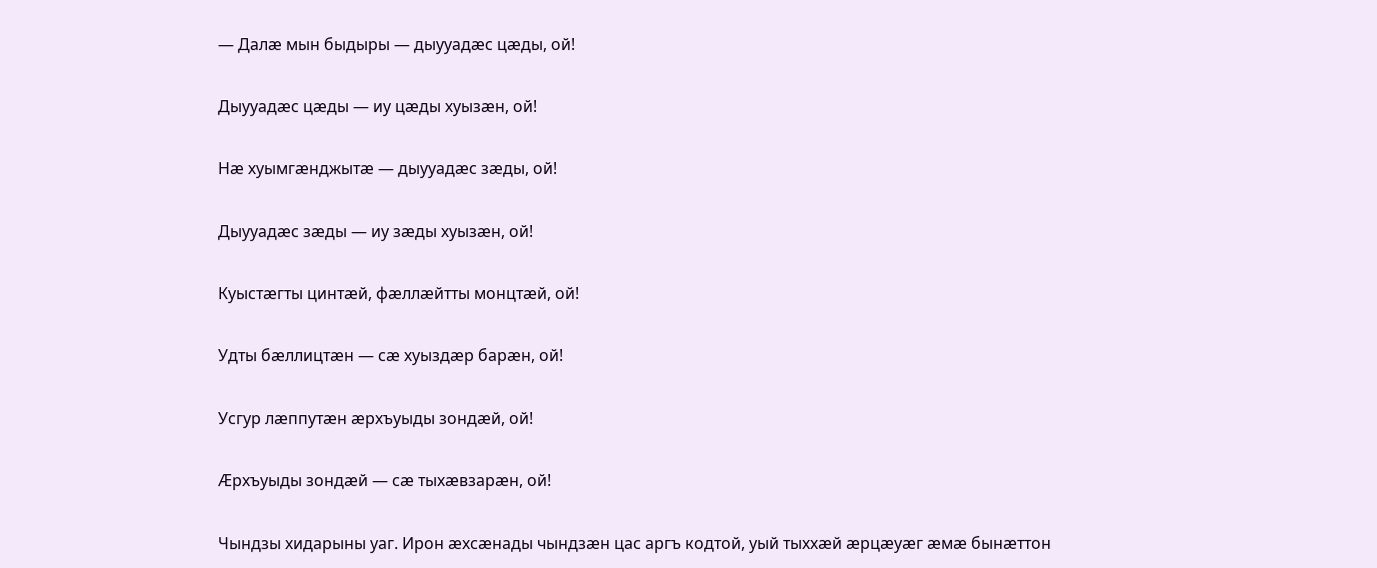— Далæ мын быдыры — дыууадæс цæды, ой!

Дыууадæс цæды — иу цæды хуызæн, ой!

Нæ хуымгæнджытæ — дыууадæс зæды, ой!

Дыууадæс зæды — иу зæды хуызæн, ой!

Куыстæгты цинтæй, фæллæйтты монцтæй, ой!

Удты бæллицтæн — сæ хуыздæр барæн, ой!

Усгур лæппутæн æрхъуыды зондæй, ой!

Æрхъуыды зондæй — сæ тыхæвзарæн, ой!

Чындзы хидарыны уаг. Ирон æхсæнады чындзæн цас аргъ кодтой, уый тыххæй æрцæуæг æмæ бынæттон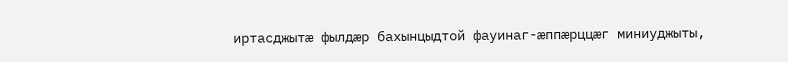иртасджытæ фылдæр бахынцыдтой фауинаг-æппæрццæг миниуджыты,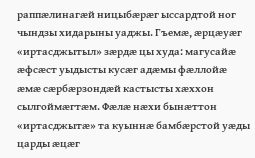раппæлинагæй ницыбæрæг ыссардтой ног чындзы хидарыны уаджы. Гъемæ, æрцæуæг «иртасджытыл» зæрдæ цы худа: магусайæ æфсæст уыдысты кусæг адæмы фæллойæ æмæ сæрбæрзондæй кастысты хæххон сылгоймæгтæм. Фæлæ нæхи бынæттон «иртасджытæ» та куыннæ бамбæрстой уæды царды æцæг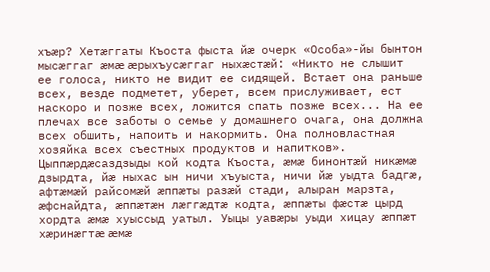хъæр? Хетæггаты Къоста фыста йæ очерк «Особа»-йы бынтон мысæггаг æмæ æрыхъусæггаг ныхæстæй: «Никто не слышит ее голоса, никто не видит ее сидящей. Встает она раньше всех, везде подметет, уберет, всем прислуживает, ест наскоро и позже всех, ложится спать позже всех... На ее плечах все заботы о семье у домашнего очага, она должна всех обшить, напоить и накормить. Она полновластная хозяйка всех съестных продуктов и напитков». Цыппæрдæсаздзыды кой кодта Къоста, æмæ бинонтæй никæмæ дзырдта, йæ ныхас ын ничи хъуыста, ничи йæ уыдта бадгæ, афтæмæй райсомæй æппæты разæй стади, алыран марзта, æфснайдта, æппæтæн лæггæдтæ кодта, æппæты фæстæ цырд хордта æмæ хуыссыд уатыл. Уыцы уавæры уыди хицау æппæт хæринæгтæ æмæ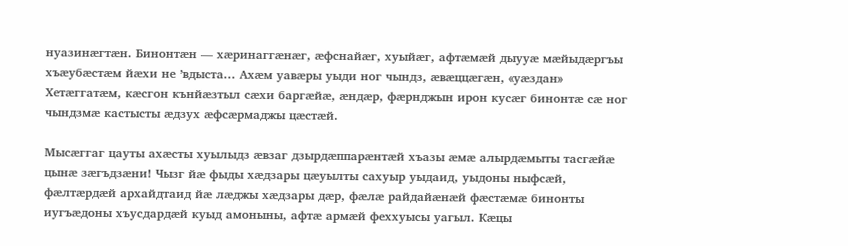нуазинæгтæн. Бинонтæн — хæринаггæнæг, æфснайæг, хуыйæг, афтæмæй дыууæ мæйыдæргъы хъæубæстæм йæхи не ’вдыста... Ахæм уавæры уыди ног чындз, æвæццæгæн, «уæздан» Хетæггатæм, кæсгон кънйæзтыл сæхи баргæйæ, æндæр, фæрнджын ирон кусæг бинонтæ сæ ног чындзмæ кастысты æдзух æфсæрмаджы цæстæй.

Мысæггаг цауты ахæсты хуылыдз æвзаг дзырдæппарæнтæй хъазы æмæ алырдæмыты тасгæйæ цынæ зæгъдзæни! Чызг йæ фыды хæдзары цæуылты сахуыр уыдаид, уыдоны ныфсæй, фæлтæрдæй архайдтаид йæ лæджы хæдзары дæр, фæлæ райдайæнæй фæстæмæ бинонты иугъæдоны хъусдардæй куыд амоныны, афтæ армæй феххуысы уагыл. Кæцы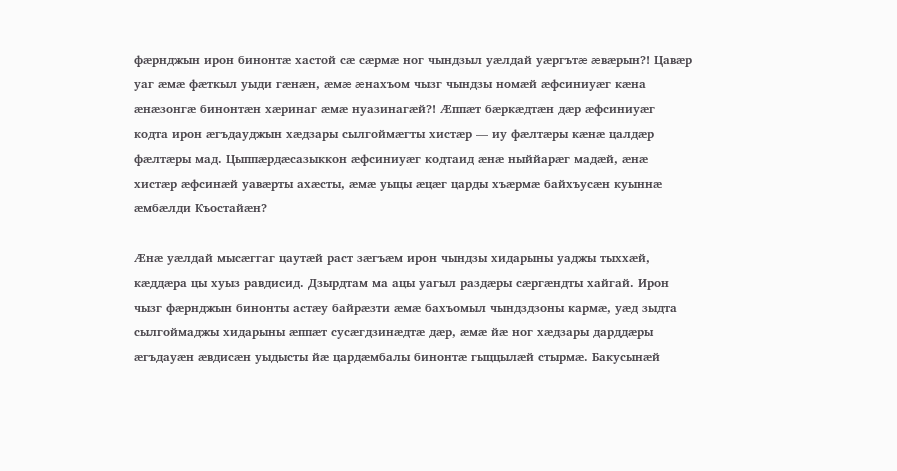фæрнджын ирон бинонтæ хастой сæ сæрмæ ног чындзыл уæлдай уæргътæ æвæрын?! Цавæр уаг æмæ фæткыл уыди гæнæн, æмæ æнахъом чызг чындзы номæй æфсиниуæг кæна æнæзонгæ бинонтæн хæринаг æмæ нуазинагæй?! Æппæт бæркæдтæн дæр æфсиниуæг кодта ирон æгъдауджын хæдзары сылгоймæгты хистæр — иу фæлтæры кæнæ цалдæр фæлтæры мад. Цыппæрдæсазыккон æфсиниуæг кодтаид æнæ ныййарæг мадæй, æнæ хистæр æфсинæй уавæрты ахæсты, æмæ уыцы æцæг царды хъæрмæ байхъусæн куыннæ æмбæлди Къостайæн?

Æнæ уæлдай мысæггаг цаутæй раст зæгъæм ирон чындзы хидарыны уаджы тыххæй, кæддæра цы хуыз равдисид. Дзырдтам ма ацы уагыл раздæры сæргæндты хайгай. Ирон чызг фæрнджын бинонты астæу байрæзти æмæ бахъомыл чындздзоны кармæ, уæд зыдта сылгоймаджы хидарыны æппæт сусæгдзинæдтæ дæр, æмæ йæ ног хæдзары дарддæры æгъдауæн æвдисæн уыдысты йæ цардæмбалы бинонтæ гыццылæй стырмæ. Бакусынæй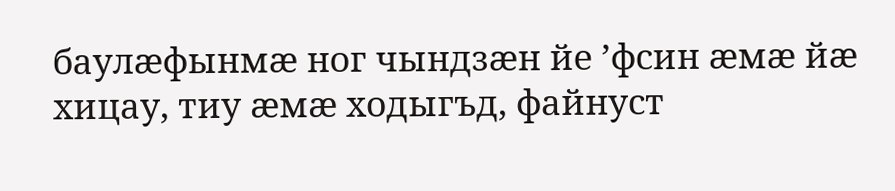баулæфынмæ ног чындзæн йе ’фсин æмæ йæ хицау, тиу æмæ ходыгъд, файнуст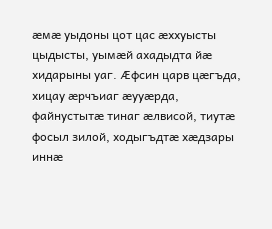æмæ уыдоны цот цас æххуысты цыдысты, уымæй ахадыдта йæ хидарыны уаг. Æфсин царв цæгъда, хицау æрчъиаг æууæрда, файнустытæ тинаг æлвисой, тиутæ фосыл зилой, ходыгъдтæ хæдзары иннæ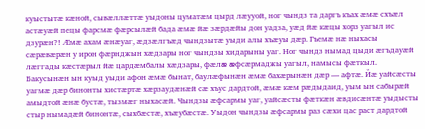куыстытæ кæной, сывæллæттæ уыдоны цуматæм цырд лæууой, ног чындз та даргъ къах æмæ схъæл астæуæй пецы фарсмæ фæрсылæй бада æмæ йæ зæрдæйы дон уадза, уæд йæ кæцы хорз уагыл ис дзурæн?! Æмæ ахам æнæуаг, æдзæлгъæд чындзытæ уыди алы хъæуы дæр. Гъемæ нæ ныхасы сæрæвæрæн у ирон фæрнджын хæдзары ног чындзы хидарыны уаг. Ног чындз нымад цыди æгъдауæй лæггады кæстæрыл йæ цардæмбалы хæдзары, фæлæ æфсæрмаджы уагыл, намысы фæткыл. Бакусынæн ын куыд уыди афон æмæ бынат, баулæфынæн æмæ бахæрынæн дæр — афтæ. Йæ уайсæсты уагмæ дæр бинонты хистæртæ хæрзаудæнæй сæ хъус дардтой, æмæ кæм рæдыдаид, уым ын сабырæй амыдтой æнæ бустæ, тызмæг ныхасæй. Чындзы æфсармы уаг, уайсæсты фæткæн æвдисæнтæ уыдысты стыр нымадæй бинонтæ, сыхбæстæ, хъæубæстæ. Уыдон чындзы æфсармы раз сæхи цас раст дардтой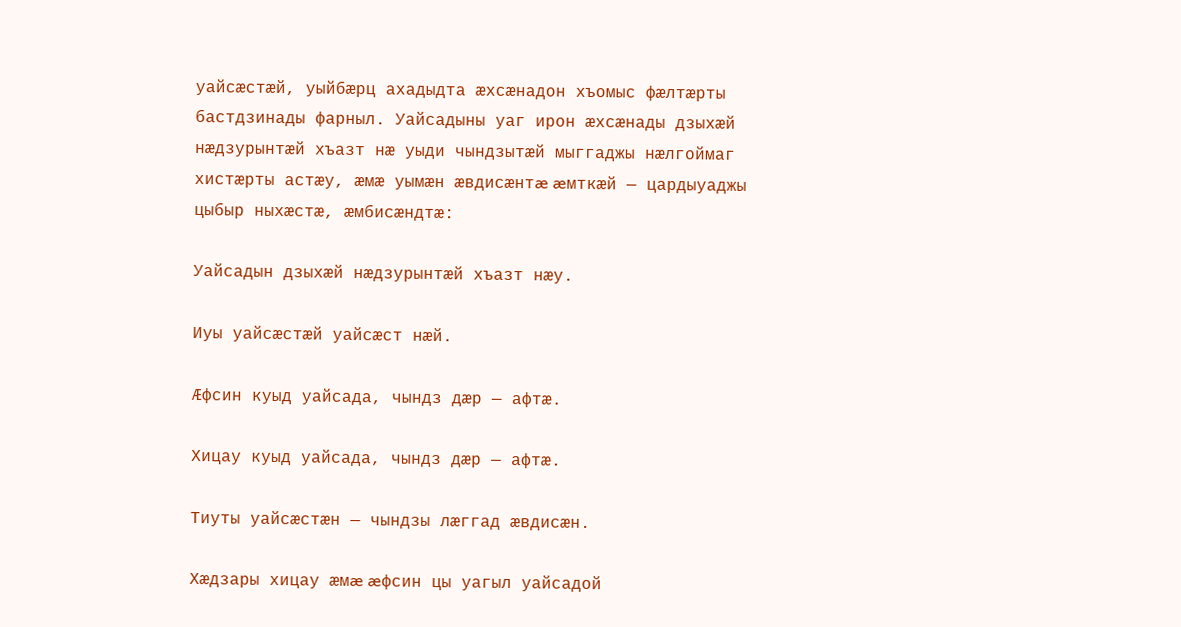уайсæстæй, уыйбæрц ахадыдта æхсæнадон хъомыс фæлтæрты бастдзинады фарныл. Уайсадыны уаг ирон æхсæнады дзыхæй нæдзурынтæй хъазт нæ уыди чындзытæй мыггаджы нæлгоймаг хистæрты астæу, æмæ уымæн æвдисæнтæ æмткæй — цардыуаджы цыбыр ныхæстæ, æмбисæндтæ:

Уайсадын дзыхæй нæдзурынтæй хъазт нæу.

Иуы уайсæстæй уайсæст нæй.

Æфсин куыд уайсада, чындз дæр — афтæ.

Хицау куыд уайсада, чындз дæр — афтæ.

Тиуты уайсæстæн — чындзы лæггад æвдисæн.

Хæдзары хицау æмæ æфсин цы уагыл уайсадой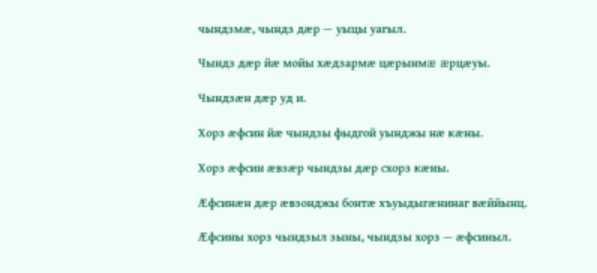чындзмæ, чындз дæр — уыцы уагыл.

Чындз дæр йæ мойы хæдзармæ цæрынмæ æрцæуы.

Чындзæн дæр уд и.

Хорз æфсин йæ чындзы фыдгой уынджы нæ кæны.

Хорз æфсин æвзæр чындзы дæр схорз кæны.

Æфсинæн дæр æвзонджы бонтæ хъуыдыгæнинаг вæййынц.

Æфсины хорз чындзыл зыны, чындзы хорз — æфсиныл.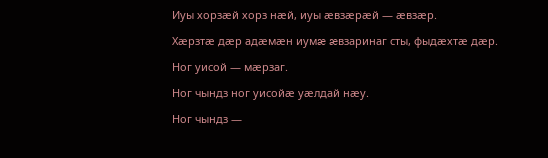Иуы хорзæй хорз нæй, иуы æвзæрæй — æвзæр.

Хæрзтæ дæр адæмæн иумæ æвзаринаг сты, фыдæхтæ дæр.

Ног уисой — мæрзаг.

Ног чындз ног уисойæ уæлдай нæу.

Ног чындз —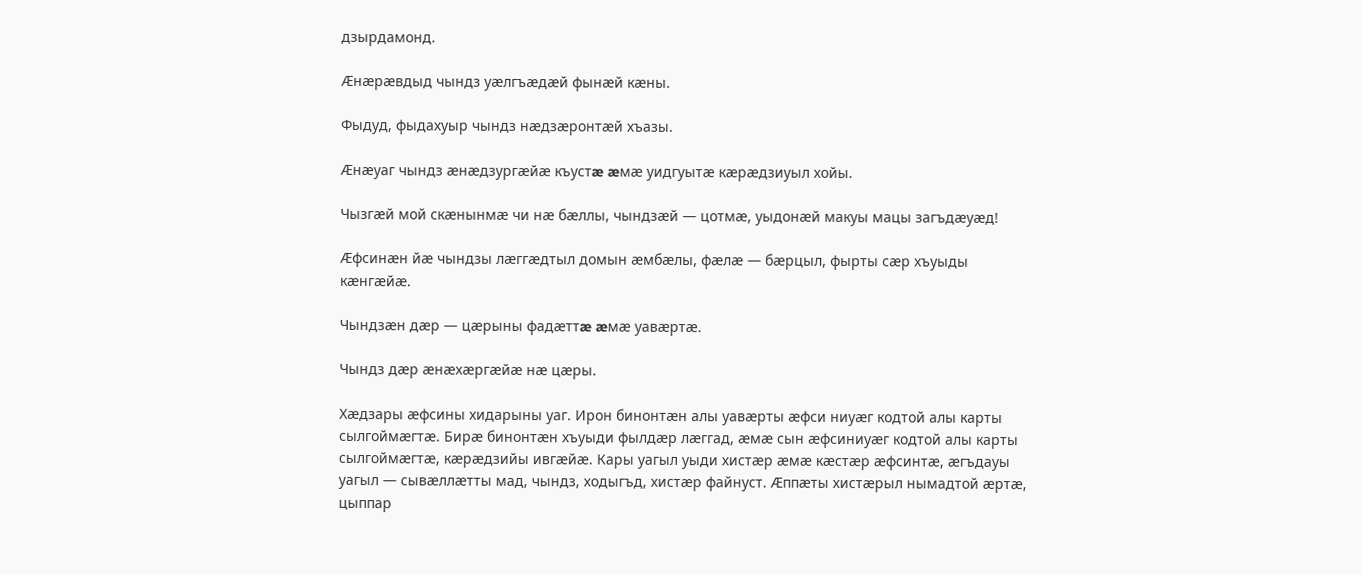дзырдамонд.

Æнæрæвдыд чындз уæлгъæдæй фынæй кæны.

Фыдуд, фыдахуыр чындз нæдзæронтæй хъазы.

Æнæуаг чындз æнæдзургæйæ къустæ æмæ уидгуытæ кæрæдзиуыл хойы.

Чызгæй мой скæнынмæ чи нæ бæллы, чындзæй — цотмæ, уыдонæй макуы мацы загъдæуæд!

Æфсинæн йæ чындзы лæггæдтыл домын æмбæлы, фæлæ — бæрцыл, фырты сæр хъуыды кæнгæйæ.

Чындзæн дæр — цæрыны фадæттæ æмæ уавæртæ.

Чындз дæр æнæхæргæйæ нæ цæры.

Хæдзары æфсины хидарыны уаг. Ирон бинонтæн алы уавæрты æфси ниуæг кодтой алы карты сылгоймæгтæ. Бирæ бинонтæн хъуыди фылдæр лæггад, æмæ сын æфсиниуæг кодтой алы карты сылгоймæгтæ, кæрæдзийы ивгæйæ. Кары уагыл уыди хистæр æмæ кæстæр æфсинтæ, æгъдауы уагыл — сывæллæтты мад, чындз, ходыгъд, хистæр файнуст. Æппæты хистæрыл нымадтой æртæ, цыппар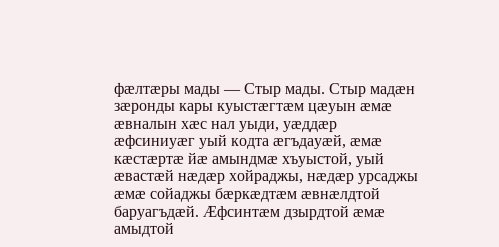фæлтæры мады — Стыр мады. Стыр мадæн зæронды кары куыстæгтæм цæуын æмæ æвналын хæс нал уыди, уæддæр æфсиниуæг уый кодта æгъдауæй, æмæ кæстæртæ йæ амындмæ хъуыстой, уый æвастæй нæдæр хойраджы, нæдæр урсаджы æмæ сойаджы бæркæдтæм æвнæлдтой баруагъдæй. Æфсинтæм дзырдтой æмæ амыдтой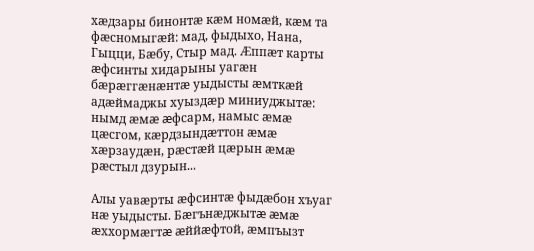хæдзары бинонтæ кæм номæй, кæм та фæсномыгæй: мад, фыдыхо, Нана, Гыцци, Бæбу, Стыр мад. Æппæт карты æфсинты хидарыны уагæн бæрæггæнæнтæ уыдысты æмткæй адæймаджы хуыздæр миниуджытæ: нымд æмæ æфсарм, намыс æмæ цæсгом, кæрдзындæттон æмæ хæрзаудæн, рæстæй цæрын æмæ рæстыл дзурын...

Алы уавæрты æфсинтæ фыдæбон хъуаг нæ уыдысты. Бæгънæджытæ æмæ æххормæгтæ æййæфтой, æмпъызт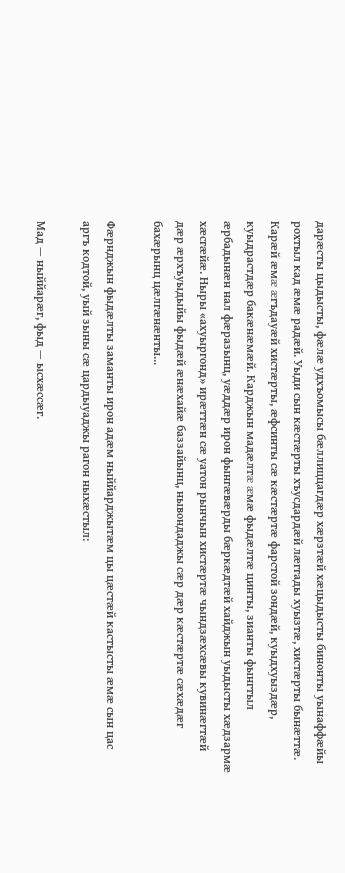дарæсты цыдысты, фæлæ удхъомысы бæллиццагдæр хæрзтæй хæцыдысты бинонты уынаффæйы рохтыл кад æмæ радæй. Уыди сын кæстæрты хъусдардæй лæггады хуызтæ, хистæрты бынæттæ. Карæй æмæ æгъдауæй хистæрты, æфсинты сæ кæстæртæ фарстой зондæй, куыдхуыздæр, куыдрастдæр бакæнæмæй. Карджын мадæлтæ æмæ фыдæлтæ цинты, зианты фынгтыл æрбадынæн нал фæразынц, уæддæр ирон фынгæвæрды бæркæдтæй хайджын уыдысты хæдзармæ хæсгæйæ. Ныры «ахуыргонд» ирæттæн сæ уатон рынчын хистæртæ чындзæхсæвы кувинæгтæй дæр æрхъуыдыйы фыдæй æнæхайæ баззайынц, нывондаджы сæр дæр кæстæртæ сæхæдæг бахæрынц цæлгæнæнты...

Фæрнджын фыдæлты заманты ирон адæм ныййарджытæм цы цæстæй кастысты æмæ сын цас аргъ кодтой, уый зыны сæ цардыуаджы рагон ныхæстыл:

Мад — ныййарæг, фыд — ысхæссæг.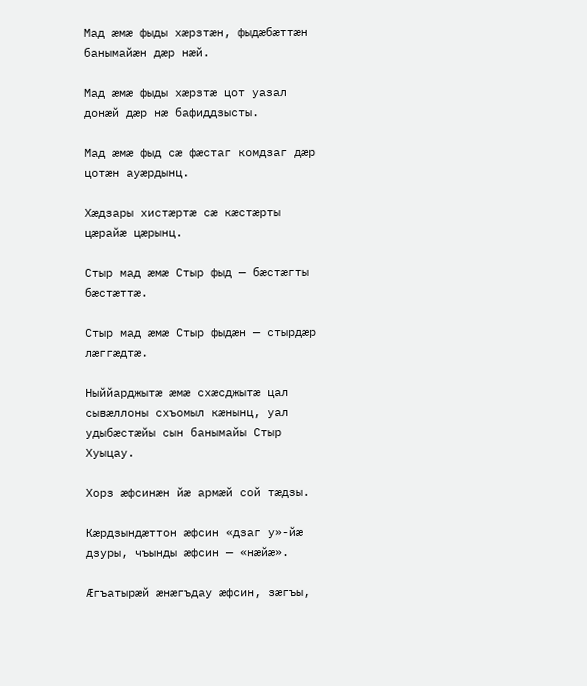Мад æмæ фыды хæрзтæн, фыдæбæттæн банымайæн дæр нæй.

Мад æмæ фыды хæрзтæ цот уазал донæй дæр нæ бафиддзысты.

Мад æмæ фыд сæ фæстаг комдзаг дæр цотæн ауæрдынц.

Хæдзары хистæртæ сæ кæстæрты цæрайæ цæрынц.

Стыр мад æмæ Стыр фыд — бæстæгты бæстæттæ.

Стыр мад æмæ Стыр фыдæн — стырдæр лæггæдтæ.

Ныййарджытæ æмæ схæсджытæ цал сывæллоны схъомыл кæнынц, уал удыбæстæйы сын банымайы Стыр Хуыцау.

Хорз æфсинæн йæ армæй сой тæдзы.

Кæрдзындæттон æфсин «дзаг у»-йæ дзуры, чъынды æфсин — «нæйæ».

Æгъатырæй æнæгъдау æфсин, зæгъы,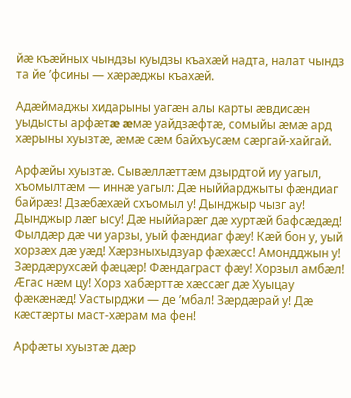йæ къæйных чындзы куыдзы къахæй надта, налат чындз та йе ’фсины — хæрæджы къахæй.

Адæймаджы хидарыны уагæн алы карты æвдисæн уыдысты арфæтæ æмæ уайдзæфтæ, сомыйы æмæ ард хæрыны хуызтæ, æмæ сæм байхъусæм сæргай-хайгай.

Арфæйы хуызтæ. Сывæллæттæм дзырдтой иу уагыл, хъомылтæм — иннæ уагыл: Дæ ныййарджыты фæндиаг байрæз! Дзæбæхæй схъомыл у! Дынджыр чызг ау! Дынджыр лæг ысу! Дæ ныййарæг дæ хуртæй бафсæдæд! Фылдæр дæ чи уарзы, уый фæндиаг фæу! Кæй бон у, уый хорзæх дæ уæд! Хæрзныхыдзуар фæхæсс! Амондджын у! Зæрдæрухсæй фæцæр! Фæндаграст фæу! Хорзыл амбæл! Æгас нæм цу! Хорз хабæрттæ хæссæг дæ Хуыцау фæкæнæд! Уастырджи — де ’мбал! Зæрдæрай у! Дæ кæстæрты маст-хæрам ма фен!

Арфæты хуызтæ дæр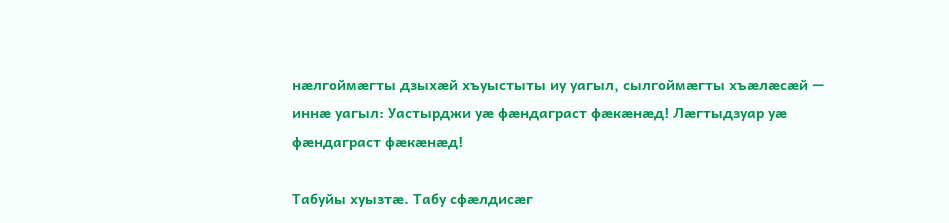нæлгоймæгты дзыхæй хъуыстыты иу уагыл, сылгоймæгты хъæлæсæй — иннæ уагыл: Уастырджи уæ фæндаграст фæкæнæд! Лæгтыдзуар уæ фæндаграст фæкæнæд!

Табуйы хуызтæ. Табу сфæлдисæг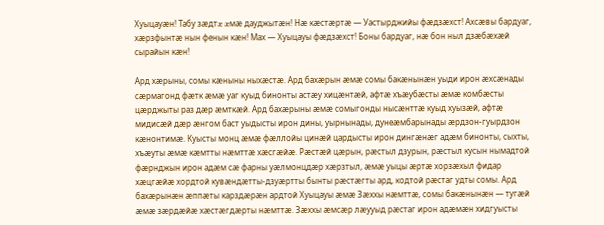Хуыцауæн! Табу зæдтæ æмæ дауджытæн! Нæ кæстæртæ — Уастырджийы фæдзæхст! Ахсæвы бардуаг, хæрзфынтæ нын фенын кæн! Мах — Хуыцауы фæдзæхст! Боны бардуаг, нæ бон ныл дзæбæхæй сырайын кæн!

Ард хæрыны, сомы кæныны ныхæстæ. Ард бахæрын æмæ сомы бакæнынæн уыди ирон æхсæнады сæрмагонд фæтк æмæ уаг куыд бинонты астæу хицæнтæй, афтæ хъæубæсты æмæ комбæсты цæрджыты раз дæр æмткæй. Ард бахæрыны æмæ сомыгонды нысæнттæ куыд хуызæй, афтæ мидисæй дæр æнгом баст уыдысты ирон дины, уырнынады, дунеæмбарынады æрдзон-гуырдзон кæнонтимæ. Куысты монц æмæ фæллойы цинæй цардысты ирон дингæнæг адæм бинонты, сыхты, хъæуты æмæ кæмтты нæмттæ хæсгæйæ. Рæстæй цæрын, рæстыл дзурын, рæстыл кусын нымадтой фæрнджын ирон адæм сæ фарны уæлмонцдæр хæрзтыл, æмæ уыцы æртæ хорзæхыл фидар хæцгæйæ хордтой кувæндæтты-дзуæртты бынты рæстæгты ард, кодтой рæстаг удты сомы. Ард бахæрынæн æппæты карздæрæн ардтой Хуыцауы æмæ Зæххы нæмттæ, сомы бакæнынæн — тугæй æмæ зæрдæйæ хæстæгдæрты нæмттæ. Зæххы æмсæр лæууыд рæстаг ирон адæмæн хидгуысты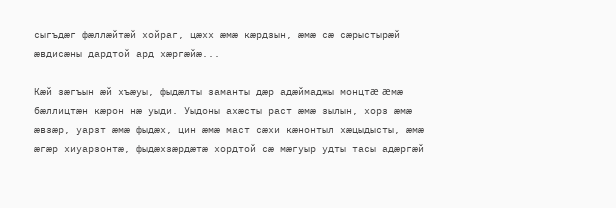сыгъдæг фæллæйтæй хойраг, цæхх æмæ кæрдзын, æмæ сæ сæрыстырæй æвдисæны дардтой ард хæргæйæ...

Кæй зæгъын æй хъæуы, фыдæлты заманты дæр адæймаджы монцтæ æмæ бæллицтæн кæрон нæ уыди. Уыдоны ахæсты раст æмæ зылын, хорз æмæ æвзæр, уарзт æмæ фыдæх, цин æмæ маст сæхи кæнонтыл хæцыдысты, æмæ æгæр хиуарзонтæ, фыдæхзæрдæтæ хордтой сæ мæгуыр удты тасы адæргæй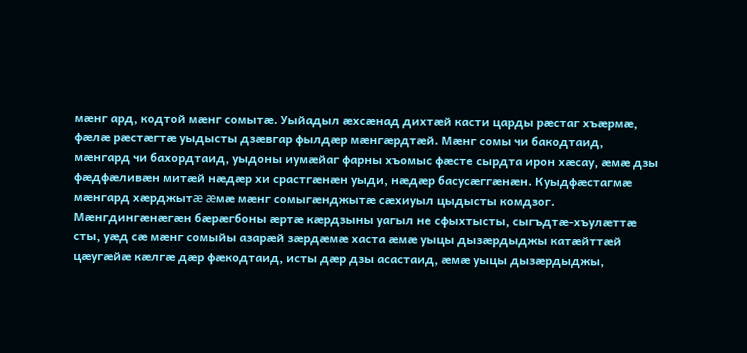мæнг ард, кодтой мæнг сомытæ. Уыйадыл æхсæнад дихтæй касти царды рæстаг хъæрмæ, фæлæ рæстæгтæ уыдысты дзæвгар фылдæр мæнгæрдтæй. Мæнг сомы чи бакодтаид, мæнгард чи бахордтаид, уыдоны иумæйаг фарны хъомыс фæсте сырдта ирон хæсау, æмæ дзы фæдфæливæн митæй нæдæр хи срастгæнæн уыди, нæдæр басусæггæнæн. Куыдфæстагмæ мæнгард хæрджытæ æмæ мæнг сомыгæнджытæ сæхиуыл цыдысты комдзог. Мæнгдингæнæгæн бæрæгбоны æртæ кæрдзыны уагыл не сфыхтысты, сыгъдтæ-хъулæттæ сты, уæд сæ мæнг сомыйы азарæй зæрдæмæ хаста æмæ уыцы дызæрдыджы катæйттæй цæугæйæ кæлгæ дæр фæкодтаид, исты дæр дзы асастаид, æмæ уыцы дызæрдыджы,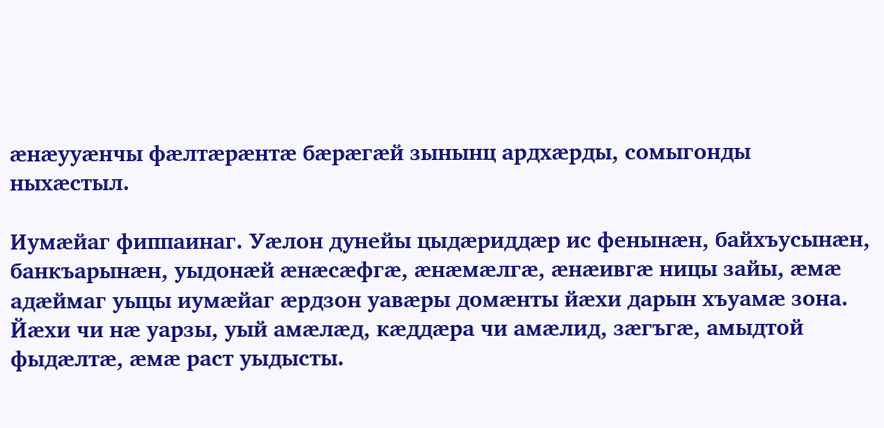æнæууæнчы фæлтæрæнтæ бæрæгæй зынынц ардхæрды, сомыгонды ныхæстыл.

Иумæйаг фиппаинаг. Уæлон дунейы цыдæриддæр ис фенынæн, байхъусынæн, банкъарынæн, уыдонæй æнæсæфгæ, æнæмæлгæ, æнæивгæ ницы зайы, æмæ адæймаг уыцы иумæйаг æрдзон уавæры домæнты йæхи дарын хъуамæ зона. Йæхи чи нæ уарзы, уый амæлæд, кæддæра чи амæлид, зæгъгæ, амыдтой фыдæлтæ, æмæ раст уыдысты.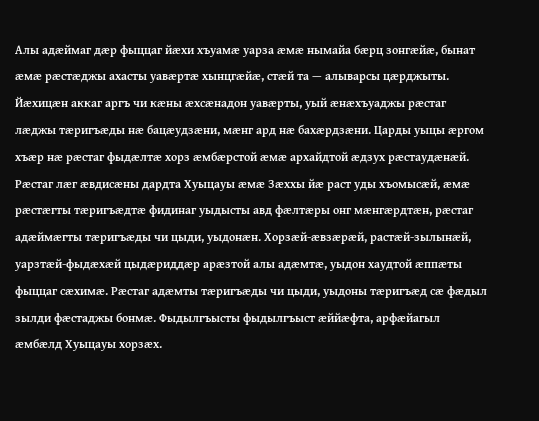Алы адæймаг дæр фыццаг йæхи хъуамæ уарза æмæ нымайа бæрц зонгæйæ, бынат æмæ рæстæджы ахасты уавæртæ хынцгæйæ, стæй та — алыварсы цæрджыты. Йæхицæн аккаг аргъ чи кæны æхсæнадон уавæрты, уый æнæхъуаджы рæстаг лæджы тæригъæды нæ бацæудзæни, мæнг ард нæ бахæрдзæни. Царды уыцы æргом хъæр нæ рæстаг фыдæлтæ хорз æмбæрстой æмæ архайдтой æдзух рæстаудæнæй. Рæстаг лæг æвдисæны дардта Хуыцауы æмæ Зæххы йæ раст уды хъомысæй, æмæ рæстæгты тæригъæдтæ фидинаг уыдысты авд фæлтæры онг мæнгæрдтæн, рæстаг адæймæгты тæригъæды чи цыди, уыдонæн. Хорзæй-æвзæрæй, растæй-зылынæй, уарзтæй-фыдæхæй цыдæриддæр арæзтой алы адæмтæ, уыдон хаудтой æппæты фыццаг сæхимæ. Рæстаг адæмты тæригъæды чи цыди, уыдоны тæригъæд сæ фæдыл зылди фæстаджы бонмæ. Фыдылгъысты фыдылгъыст æййæфта, арфæйагыл æмбæлд Хуыцауы хорзæх.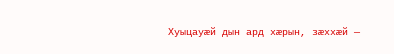Хуыцауæй дын ард хæрын, зæххæй —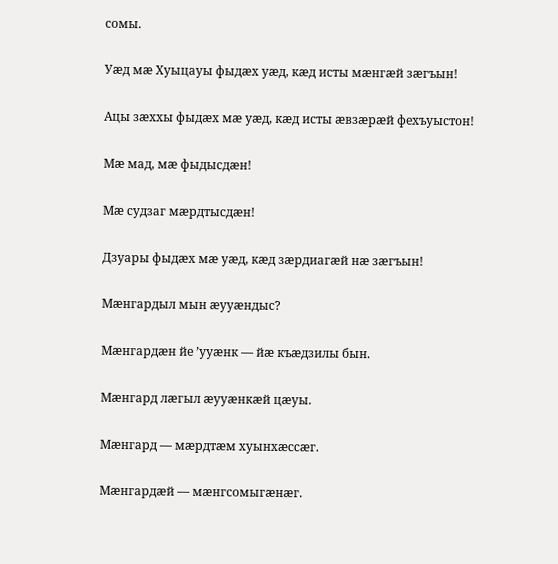сомы.

Уæд мæ Хуыцауы фыдæх уæд, кæд исты мæнгæй зæгъын!

Ацы зæххы фыдæх мæ уæд, кæд исты æвзæрæй фехъуыстон!

Мæ мад, мæ фыдысдæн!

Мæ судзаг мæрдтысдæн!

Дзуары фыдæх мæ уæд, кæд зæрдиагæй нæ зæгъын!

Мæнгардыл мын æууæндыс?

Мæнгардæн йе ’ууæнк — йæ къæдзилы бын.

Мæнгард лæгыл æууæнкæй цæуы.

Мæнгард — мæрдтæм хуынхæссæг.

Мæнгардæй — мæнгсомыгæнæг.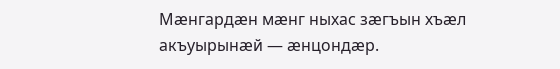Мæнгардæн мæнг ныхас зæгъын хъæл акъуырынæй — æнцондæр.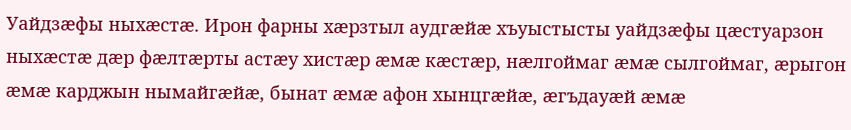Уайдзæфы ныхæстæ. Ирон фарны хæрзтыл аудгæйæ хъуыстысты уайдзæфы цæстуарзон ныхæстæ дæр фæлтæрты астæу хистæр æмæ кæстæр, нæлгоймаг æмæ сылгоймаг, æрыгон æмæ карджын нымайгæйæ, бынат æмæ афон хынцгæйæ, æгъдауæй æмæ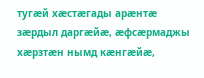тугæй хæстæгады арæнтæ зæрдыл даргæйæ, æфсæрмаджы хæрзтæн нымд кæнгæйæ,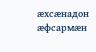æхсæнадон æфсармæн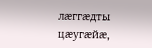лæггæдты цæугæйæ,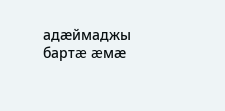адæймаджы бартæ æмæ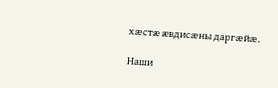хæстæ æвдисæны даргæйæ.

Наши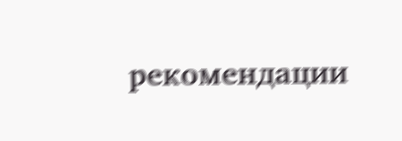рекомендации